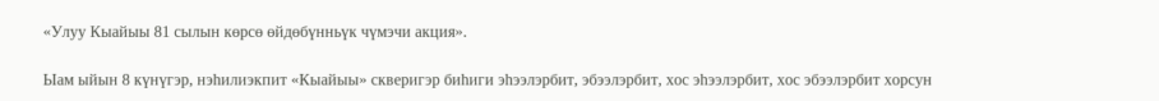«Улуу Кыайыы 81 сылын көрсө өйдөбүнньүк чүмэчи акция».

Ыам ыйын 8 күнүгэр, нэһилиэкпит «Кыайыы» скверигэр биһиги эһээлэрбит, эбээлэрбит, хос эһээлэрбит, хос эбээлэрбит хорсун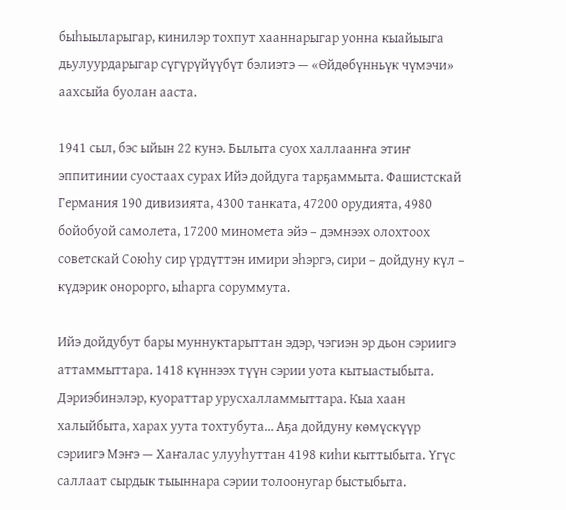быһыыларыгар, кинилэр тохпут хааннарыгар уонна кыайыыга дьулуурдарыгар сүгүрүйүүбүт бэлиэтэ — «Өйдөбүнньүк чүмэчи» аахсыйа буолан ааста.

1941 сыл, бэс ыйын 22 кунэ. Былыта суох халлаанҥа этиҥ эппитинии суостаах сурах Ийэ дойдуга тарҕаммыта. Фашистскай Германия 190 дивизията, 4300 танката, 47200 орудията, 4980 бойобуой самолета, 17200 миномета эйэ – дэмнээх олохтоох советскай Союһу сир үрдүттэн имири эһэргэ, сири – дойдуну күл – күдэрик онорорго, ыһарга соруммута.

Ийэ дойдубут бары муннуктарыттан эдэр, чэгиэн эр дьон сэриигэ аттаммыттара. 1418 күннээх түүн сэрии уота кытыастыбыта. Дэриэбинэлэр, куораттар урусхалламмыттара. Кыа хаан халыйбыта, харах уута тохтубута… Аҕа дойдуну көмүскүүр сэриигэ Мэҥэ — Хаҥалас улууһуттан 4198 киһи кыттыбыта. Үгүс саллаат сырдык тыыннара сэрии толоонугар быстыбыта.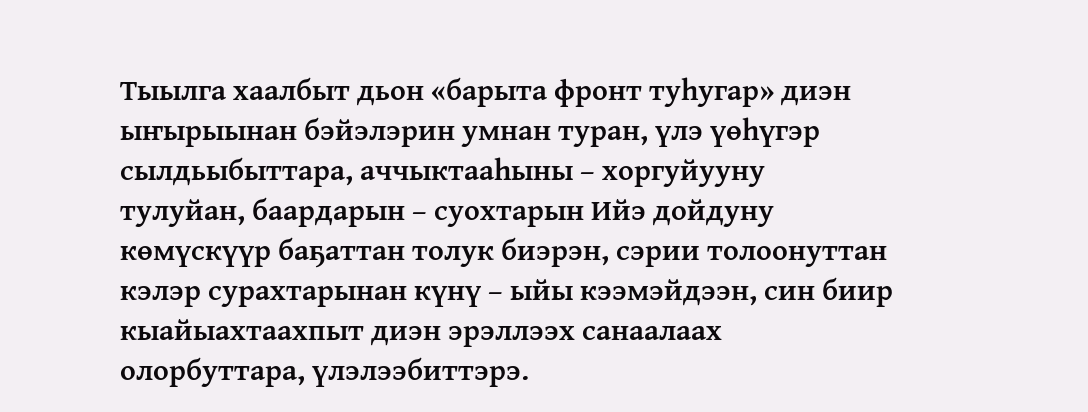Тыылга хаалбыт дьон «барыта фронт туһугар» диэн ыҥырыынан бэйэлэрин умнан туран, үлэ үөһүгэр сылдьыбыттара, аччыктааһыны – хоргуйууну тулуйан, баардарын – суохтарын Ийэ дойдуну көмүскүүр баҕаттан толук биэрэн, сэрии толоонуттан кэлэр сурахтарынан күнү – ыйы кээмэйдээн, син биир кыайыахтаахпыт диэн эрэллээх санаалаах олорбуттара, үлэлээбиттэрэ.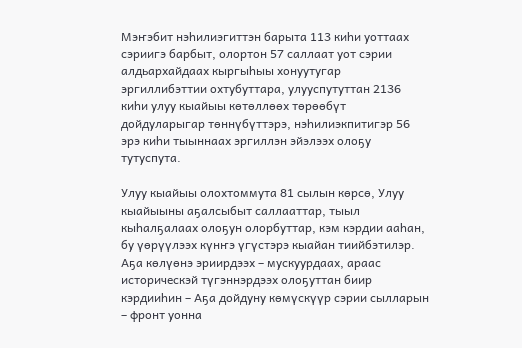Мэҥэбит нэһилиэгиттэн барыта 113 киһи уоттаах сэриигэ барбыт, олортон 57 саллаат уот сэрии алдьархайдаах кыргыһыы хонуутугар эргиллибэттии охтубуттара, улууспутуттан 2136 киһи улуу кыайыы көтөллөөх төрөөбүт дойдуларыгар төннүбүттэрэ, нэһилиэкпитигэр 56 эрэ киһи тыыннаах эргиллэн эйэлээх олоҕу тутуспута.

Улуу кыайыы олохтоммута 81 сылын көрсө, Улуу кыайыыны аҕалсыбыт саллааттар, тыыл кыһалҕалаах олоҕун олорбуттар, кэм кэрдии ааһан, бу үөрүүлээх күнҥэ үгүстэрэ кыайан тиийбэтилэр. Аҕа көлүөнэ эриирдээх – мускуурдаах, араас историческэй түгэннэрдээх олоҕуттан биир кэрдииһин – Аҕа дойдуну көмүскүүр сэрии сылларын – фронт уонна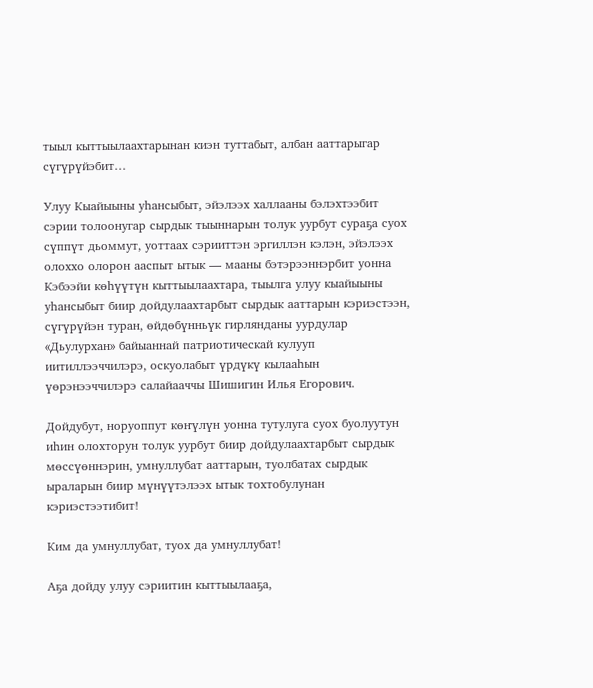тыыл кыттыылаахтарынан киэн туттабыт, албан ааттарыгар сүгүрүйэбит…

Улуу Кыайыыны уһансыбыт, эйэлээх халлааны бэлэхтээбит сэрии толоонугар сырдык тыыннарын толук уурбут сураҕа суох сүппүт дьоммут, уоттаах сэрииттэн эргиллэн кэлэн, эйэлээх олоххо олорон ааспыт ытык — мааны бэтэрээннэрбит уонна Кэбээйи көһүүтүн кыттыылаахтара, тыылга улуу кыайыыны уһансыбыт биир дойдулаахтарбыт сырдык ааттарын кэриэстээн, сүгүрүйэн туран, өйдөбүнньүк гирлянданы уурдулар «Дьулурхан» байыаннай патриотическай кулууп иитиллээччилэрэ, оскуолабыт үрдүкү кылааһын үөрэнээччилэрэ салайааччы Шишигин Илья Егорович.

Дойдубут, норуоппут көҥүлүн уонна тутулуга суох буолуутун иһин олохторун толук уурбут биир дойдулаахтарбыт сырдык мөссүөннэрин, умнуллубат ааттарын, туолбатах сырдык ыраларын биир мүнүүтэлээх ытык тохтобулунан кэриэстээтибит!

Ким да умнуллубат, туох да умнуллубат!

Аҕа дойду улуу сэриитин кыттыылааҕа,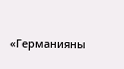«Германияны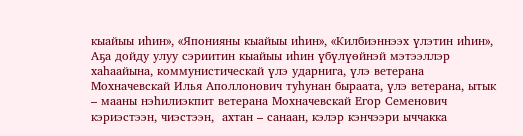кыайыы иһин», «Японияны кыайыы иһин», «Килбиэннээх үлэтин иһин», Аҕа дойду улуу сэриитин кыайыы иһин үбүлүөйнэй мэтээллэр хаһаайына, коммунистическай үлэ ударнига, үлэ ветерана Мохначевскай Илья Аполлонович туһунан быраата, үлэ ветерана, ытык – мааны нэһилиэкпит ветерана Мохначевскай Егор Семенович кэриэстээн, чиэстээн,  ахтан – санаан, кэлэр кэнчээри ыччакка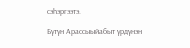сэһэргээтэ.

Бүтүн Арассыыйабыт үрдүнэн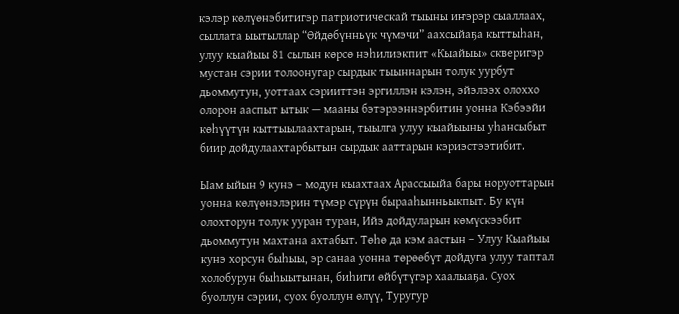кэлэр көлүөнэбитигэр патриотическай тыыны иҥэрэр сыаллаах, сыллата ыытыллар “Өйдөбүнньүк чүмэчи” аахсыйаҕа кыттыһан, улуу кыайыы 81 сылын көрсө нэһилиэкпит «Кыайыы» скверигэр мустан сэрии толоонугар сырдык тыыннарын толук уурбут дьоммутун, уоттаах сэрииттэн эргиллэн кэлэн, эйэлээх олоххо олорон ааспыт ытык — мааны бэтэрээннэрбитин уонна Кэбээйи көһүүтүн кыттыылаахтарын, тыылга улуу кыайыыны уһансыбыт биир дойдулаахтарбытын сырдык ааттарын кэриэстээтибит.

Ыам ыйын 9 кунэ – модун кыахтаах Арассыыйа бары норуоттарын уонна көлүөнэлэрин түмэр сүрүн бырааһынньыкпыт. Бу күн олохторун толук ууран туран, Ийэ дойдуларын көмүскээбит дьоммутун махтана ахтабыт. Төһө да кэм аастын – Улуу Кыайыы кунэ хорсун быһыы, эр санаа уонна төрөөбүт дойдуга улуу таптал холобурун быһыытынан, биһиги өйбүтүгэр хаалыаҕа. Суох буоллун сэрии, суох буоллун өлүү, Туругур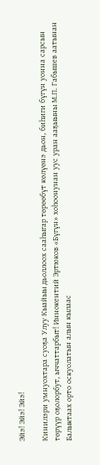Эйэ! Эйэ! Эйэ!

Кинилэри умнуохтара суоҕа Улуу Кыайыы дьоллоох сааһыгар төрөөбүт көлүөнэ дьон, биһиги бүгүн уонна сарсын төрүүр оҕолорбут, ыччаттарбыт! Иннокентий Эртюков «Бүгүн» хоһоонунан уус уран ааҕыыны М.П. Габышев аатынан Балыктаах орто оскуолатын алын кылаас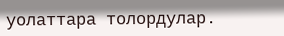уолаттара толордулар.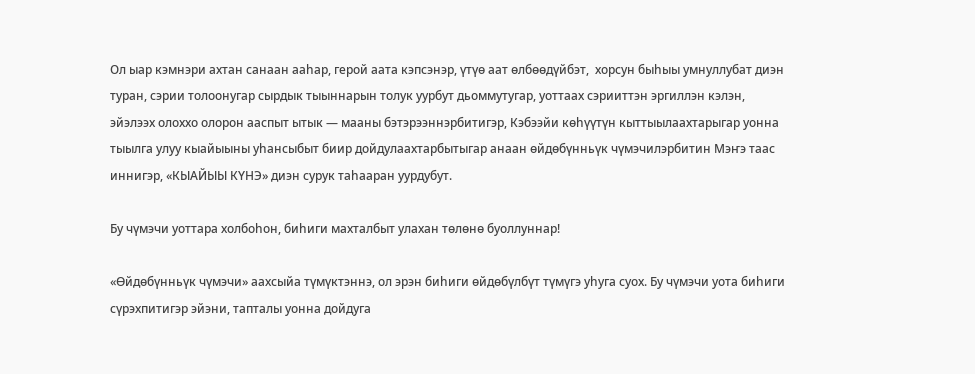Ол ыар кэмнэри ахтан санаан ааһар, герой аата кэпсэнэр, үтүө аат өлбөөдүйбэт,  хорсун быһыы умнуллубат диэн туран, сэрии толоонугар сырдык тыыннарын толук уурбут дьоммутугар, уоттаах сэрииттэн эргиллэн кэлэн, эйэлээх олоххо олорон ааспыт ытык — мааны бэтэрээннэрбитигэр, Кэбээйи көһүүтүн кыттыылаахтарыгар уонна тыылга улуу кыайыыны уһансыбыт биир дойдулаахтарбытыгар анаан өйдөбүнньүк чүмэчилэрбитин Мэҥэ таас иннигэр, «КЫАЙЫЫ КҮНЭ» диэн сурук таһааран уурдубут.

Бу чүмэчи уоттара холбоһон, биһиги махталбыт улахан төлөнө буоллуннар!

«Өйдөбүнньүк чүмэчи» аахсыйа түмүктэннэ, ол эрэн биһиги өйдөбүлбүт түмүгэ уһуга суох. Бу чүмэчи уота биһиги сүрэхпитигэр эйэни, тапталы уонна дойдуга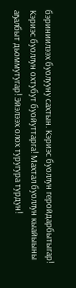бэриниилээх буолууну сахтын. Кэриэс буоллун геройдарбытыгар! Кэриэс буоллун охтубут буойуттарга! Махтал буоллун кыайыыны аҕалбыт дьоммутугар! Эйэлээх олох туругура турдун!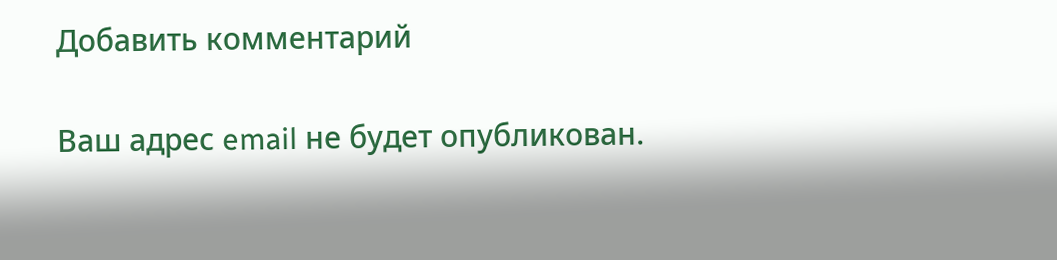Добавить комментарий

Ваш адрес email не будет опубликован.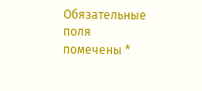Обязательные поля помечены *